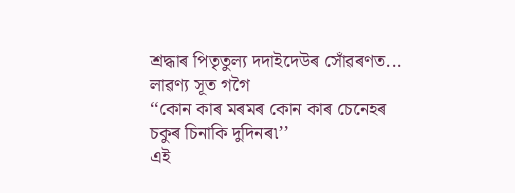শ্ৰদ্ধাৰ পিতৃতুল্য দদাইদেউৰ সোঁৱৰণত...
লাৱণ্য সূত গগৈ
‘‘কোন কাৰ মৰমৰ কোন কাৰ চেনেহৰ
চকুৰ চিনাকি দুদিনৰ৷’’
এই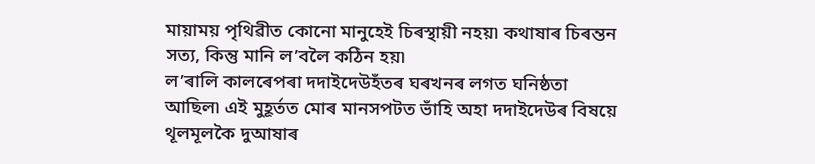মায়াময় পৃথিৱীত কোনো মানুহেই চিৰস্থায়ী নহয়৷ কথাষাৰ চিৰন্তন সত্য, কিন্তু মানি ল’বলৈ কঠিন হয়৷
ল’ৰালি কালৰেপৰা দদাইদেউহঁতৰ ঘৰখনৰ লগত ঘনিষ্ঠতা আছিল৷ এই মুহূৰ্তত মোৰ মানসপটত ভাঁহি অহা দদাইদেউৰ বিষয়ে থূলমূলকৈ দুআষাৰ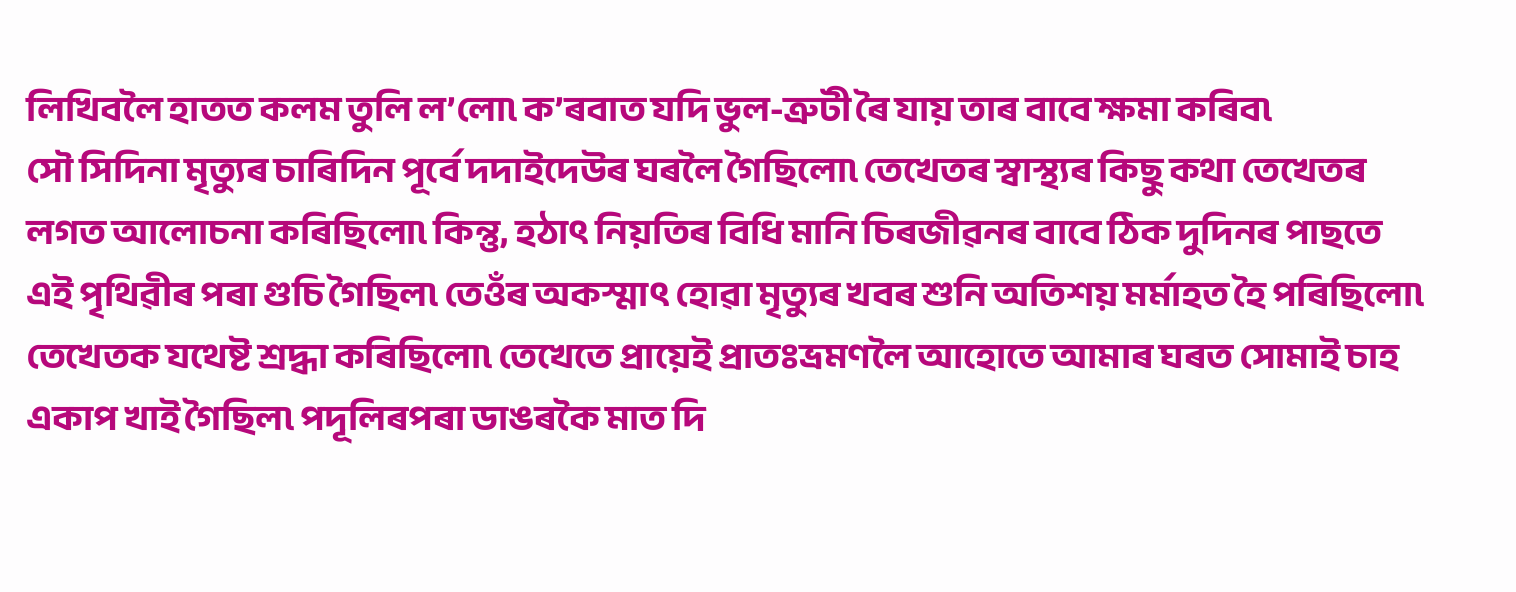লিখিবলৈ হাতত কলম তুলি ল’লো৷ ক’ৰবাত যদি ভুল-ত্ৰুটী ৰৈ যায় তাৰ বাবে ক্ষমা কৰিব৷
সৌ সিদিনা মৃত্যুৰ চাৰিদিন পূৰ্বে দদাইদেউৰ ঘৰলৈ গৈছিলো৷ তেখেতৰ স্বাস্থ্যৰ কিছু কথা তেখেতৰ লগত আলোচনা কৰিছিলো৷ কিন্তু, হঠাৎ নিয়তিৰ বিধি মানি চিৰজীৱনৰ বাবে ঠিক দুদিনৰ পাছতে এই পৃথিৱীৰ পৰা গুচি গৈছিল৷ তেওঁৰ অকস্মাৎ হোৱা মৃত্যুৰ খবৰ শুনি অতিশয় মৰ্মাহত হৈ পৰিছিলো৷
তেখেতক যথেষ্ট শ্ৰদ্ধা কৰিছিলো৷ তেখেতে প্ৰায়েই প্ৰাতঃভ্ৰমণলৈ আহোতে আমাৰ ঘৰত সোমাই চাহ একাপ খাই গৈছিল৷ পদূলিৰপৰা ডাঙৰকৈ মাত দি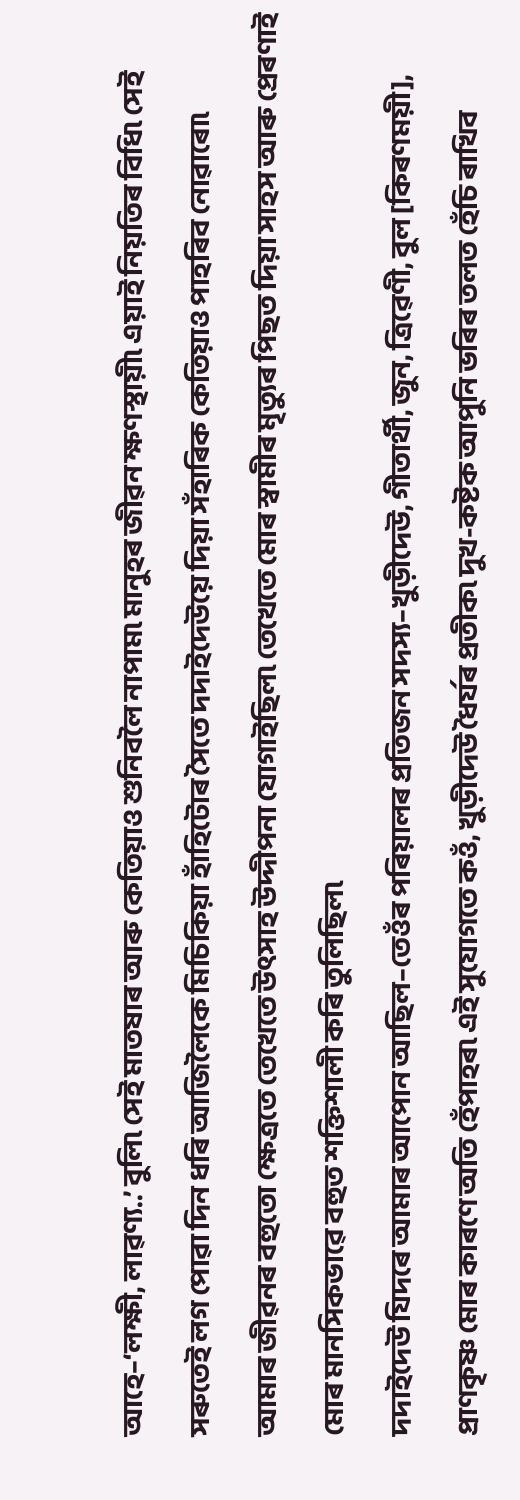আহে–‘লক্ষী, লাৱণ্য..’ বুলি৷ সেই মাতষাৰ আৰু কেতিয়াও শুনিবলৈ নাপাম৷ মানুহৰ জীৱন ক্ষণস্থায়ী৷ এয়াই নিয়তিৰ বিধি৷ সেই সৰুতেই লগ পোৱা দিন ধৰি আজিলৈকে মিচিকিয়া হাঁহিটোৰ সৈতে দদাইদেউয়ে দিয়া সঁহাৰিক কেতিয়াও পাহৰিব নোৱাৰো৷
আমাৰ জীৱনৰ বহুতো ক্ষেত্ৰতে তেখেতে উৎসাহ উদ্দীপনা যোগাইছিল৷ তেখেতে মোৰ স্বামীৰ মৃত্যুৰ পিছত দিয়া সাহস আৰু প্ৰেৰণাই মোৰ মানসিকভাৱে বহুত শক্তিশালী কৰি তুলিছিল৷
দদাইদেউ যিদৰে আমাৰ আপোন আছিল–তেওঁৰ পৰিয়ালৰ প্ৰতিজন সদস্য–খুড়ীদেউ, গীতাৰ্থী, জুন, ত্ৰিৱেণী, বুল [কিৰণময়ী], প্ৰাণকৃষ্ণ মোৰ কাৰণে অতি হেঁপাহৰ৷ এই সুযোগতে কওঁ, খুড়ীদেউ ধৈৰ্যৰ প্ৰতীক৷ দুখ-কষ্টক আপুনি ভৰিৰ তলত হেঁচি ৰাখিব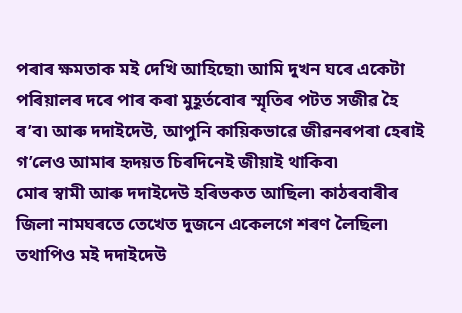পৰাৰ ক্ষমতাক মই দেখি আহিছো৷ আমি দুখন ঘৰে একেটা পৰিয়ালৰ দৰে পাৰ কৰা মুহূৰ্তবোৰ স্মৃতিৰ পটত সজীৱ হৈ ৰ’ব৷ আৰু দদাইদেউ, আপুনি কায়িকভাৱে জীৱনৰপৰা হেৰাই গ’লেও আমাৰ হৃদয়ত চিৰদিনেই জীয়াই থাকিব৷
মোৰ স্বামী আৰু দদাইদেউ হৰিভকত আছিল৷ কাঠৰবাৰীৰ জিলা নামঘৰতে তেখেত দুজনে একেলগে শৰণ লৈছিল৷ তথাপিও মই দদাইদেউ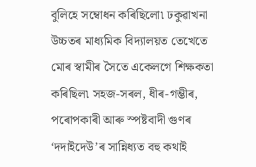বুলিহে সম্বোধন কৰিছিলো৷ ঢকুৱাখনা উচ্চতৰ মাধ্যমিক বিদ্যালয়ত তেখেতে মোৰ স্বামীৰ সৈতে একেলগে শিক্ষকতা কৰিছিল৷ সহজ-সৰল, ধীৰ-গম্ভীৰ, পৰোপকাৰী আৰু স্পষ্টবাদী গুণৰ ‘দদাইদেউ’ৰ সান্নিধ্যত বহু কথাই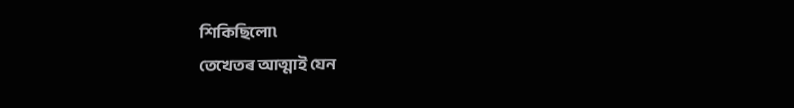শিকিছিলো৷
তেখেতৰ আত্মাই যেন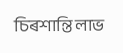চিৰশান্তি লাভ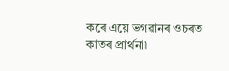কৰে এয়ে ভগৱানৰ ওচৰত কাতৰ প্ৰাৰ্থনা৷